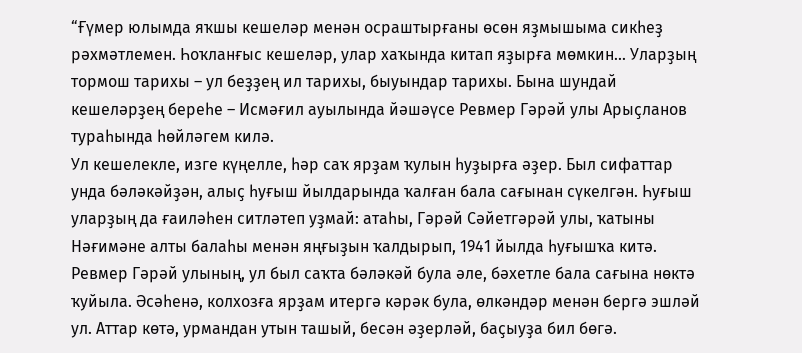“Ғүмер юлымда яҡшы кешеләр менән осраштырғаны өсөн яҙмышыма сикһеҙ рәхмәтлемен. Һоҡланғыс кешеләр, улар хаҡында китап яҙырға мөмкин... Уларҙың тормош тарихы – ул беҙҙең ил тарихы, быуындар тарихы. Бына шундай кешеләрҙең береһе – Исмәғил ауылында йәшәүсе Ревмер Гәрәй улы Арыҫланов тураһында һөйләгем килә.
Ул кешелекле, изге күңелле, һәр саҡ ярҙам ҡулын һуҙырға әҙер. Был сифаттар унда бәләкәйҙән, алыҫ һуғыш йылдарында ҡалған бала сағынан сүкелгән. Һуғыш уларҙың да ғаиләһен ситләтеп уҙмай: атаһы, Гәрәй Сәйетгәрәй улы, ҡатыны Нәғимәне алты балаһы менән яңғыҙын ҡалдырып, 1941 йылда һуғышҡа китә.
Ревмер Гәрәй улының, ул был саҡта бәләкәй була әле, бәхетле бала сағына нөктә ҡуйыла. Әсәһенә, колхозға ярҙам итергә кәрәк була, өлкәндәр менән бергә эшләй ул. Аттар көтә, урмандан утын ташый, бесән әҙерләй, баҫыуҙа бил бөгә.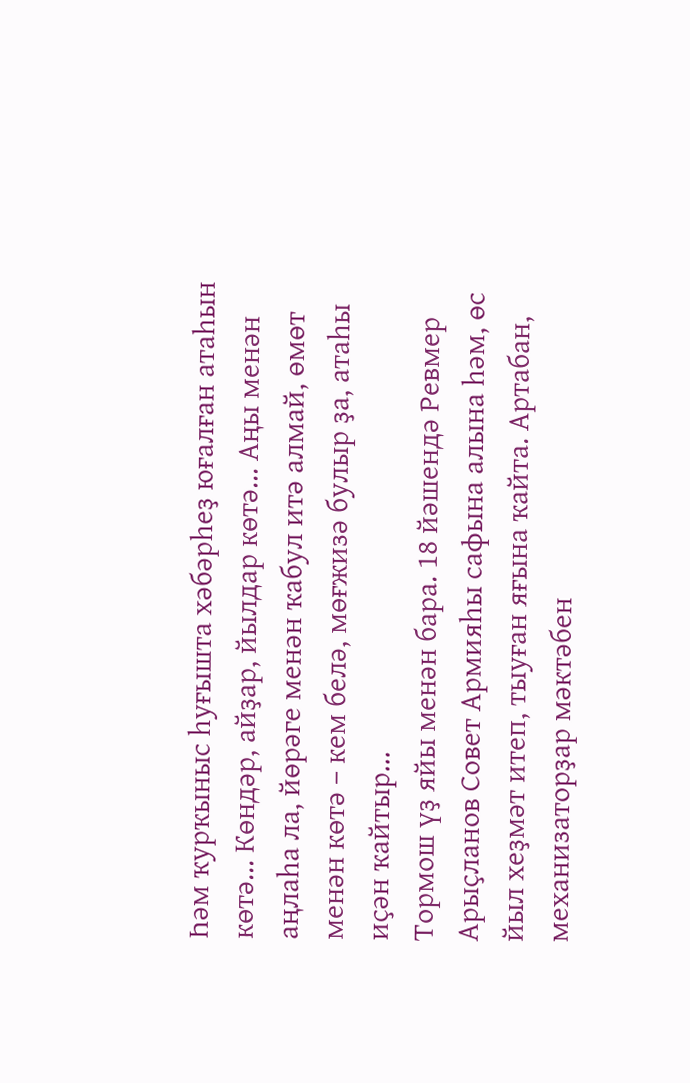Һәм ҡурҡыныс һуғышта хәбәрһеҙ юғалған атаһын көтә... Көндәр, айҙар, йылдар көтә... Аңы менән аңлаһа ла, йөрәге менән ҡабул итә алмай, өмөт менән көтә – кем белә, мөғжизә булыр ҙа, атаһы иҫән ҡайтыр...
Тормош үҙ яйы менән бара. 18 йәшендә Ревмер Арыҫланов Совет Армияһы сафына алына һәм, өс йыл хеҙмәт итеп, тыуған яғына ҡайта. Артабан, механизаторҙар мәктәбен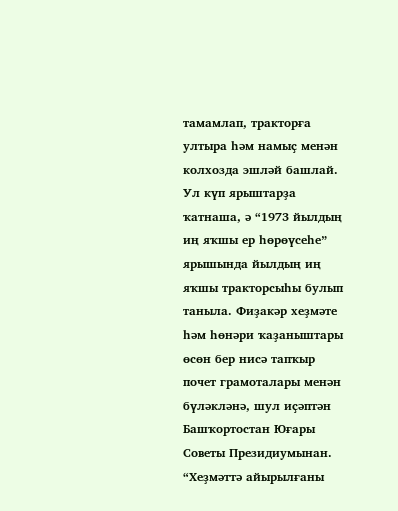тамамлап, тракторға ултыра һәм намыҫ менән колхозда эшләй башлай.
Ул күп ярыштарҙа ҡатнаша, ә “1973 йылдың иң яҡшы ер һөрөүсеһе” ярышында йылдың иң яҡшы тракторсыһы булып таныла. Фиҙакәр хеҙмәте һәм һөнәри ҡаҙаныштары өсөн бер нисә тапҡыр почет грамоталары менән бүләкләнә, шул иҫәптән Башҡортостан Юғары Советы Президиумынан. “Хеҙмәттә айырылғаны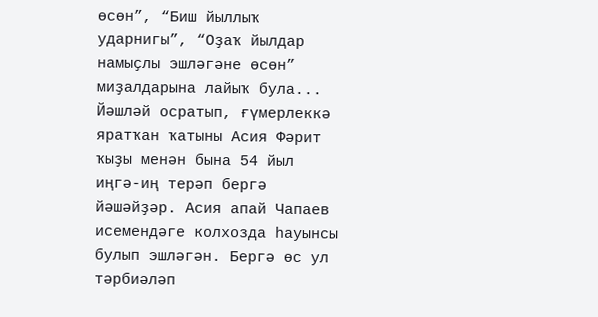өсөн”, “Биш йыллыҡ ударнигы”, “Оҙаҡ йылдар намыҫлы эшләгәне өсөн” миҙалдарына лайыҡ була...
Йәшләй осратып, ғүмерлеккә яратҡан ҡатыны Асия Фәрит ҡыҙы менән бына 54 йыл иңгә-иң терәп бергә йәшәйҙәр. Асия апай Чапаев исемендәге колхозда һауынсы булып эшләгән. Бергә өс ул тәрбиәләп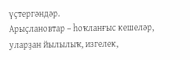үҫтергәндәр.
Арыҫлановтар – һоҡланғыс кешеләр, уларҙан йылылыҡ, изгелек,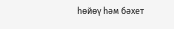һөйөү һәм бәхет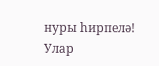нуры һирпелә! Улар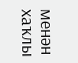менән хаҡлы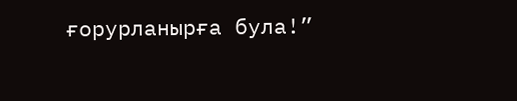ғорурланырға була!”